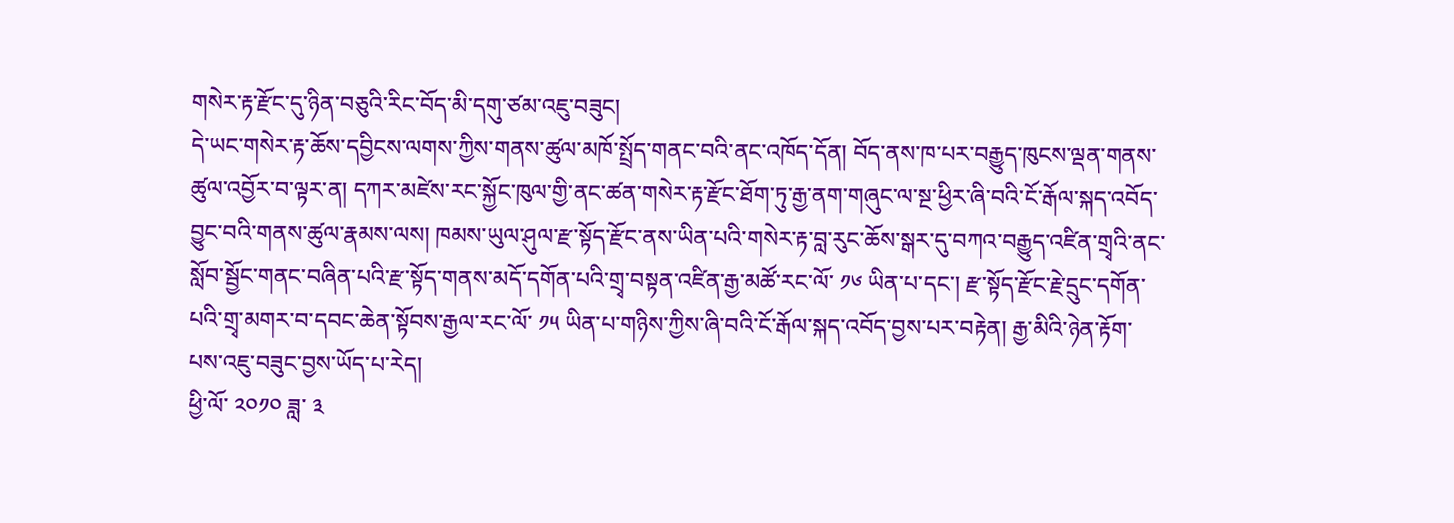གསེར་རྟ་རྫོང་དུ་ཉིན་བཅུའི་རིང་བོད་མི་དགུ་ཙམ་འཇུ་བཟུང།
དེ་ཡང་གསེར་རྟ་ཆོས་དབྱིངས་ལགས་ཀྱིས་གནས་ཚུལ་མཁོ་སྤྲོད་གནང་བའི་ནང་འཁོད་དོན། བོད་ནས་ཁ་པར་བརྒྱུད་ཁུངས་ལྡན་གནས་ཚུལ་འབྱོར་བ་ལྟར་ན། དཀར་མཛེས་རང་སྐྱོང་ཁུལ་གྱི་ནང་ཚན་གསེར་རྟ་རྫོང་ཐོག་ཏུ་རྒྱ་ནག་གཞུང་ལ་སྔ་ཕྱིར་ཞི་བའི་ངོ་རྒོལ་སྐད་འབོད་བྱུང་བའི་གནས་ཚུལ་རྣམས་ལས། ཁམས་ཡུལ་ཤུལ་རྫ་སྟོད་རྫོང་ནས་ཡིན་པའི་གསེར་རྟ་བླ་རུང་ཆོས་སྒར་དུ་བཀའ་བརྒྱུད་འཛིན་གྲྭའི་ནང་སློབ་སྦྱོང་གནང་བཞིན་པའི་རྫ་སྟོད་གནས་མདོ་དགོན་པའི་གྲྭ་བསྟན་འཛིན་རྒྱ་མཚོ་རང་ལོ་ ༡༦ ཡིན་པ་དང་། རྫ་སྟོད་རྫོང་རྗེ་དྲུང་དགོན་པའི་གྲྭ་མགར་བ་དབང་ཆེན་སྟོབས་རྒྱལ་རང་ལོ་ ༡༥ ཡིན་པ་གཉིས་ཀྱིས་ཞི་བའི་ངོ་རྒོལ་སྐད་འབོད་བྱས་པར་བརྟེན། རྒྱ་མིའི་ཉེན་རྟོག་པས་འཇུ་བཟུང་བྱས་ཡོད་པ་རེད།
ཕྱི་ལོ་ ༢༠༡༠ ཟླ་ ༣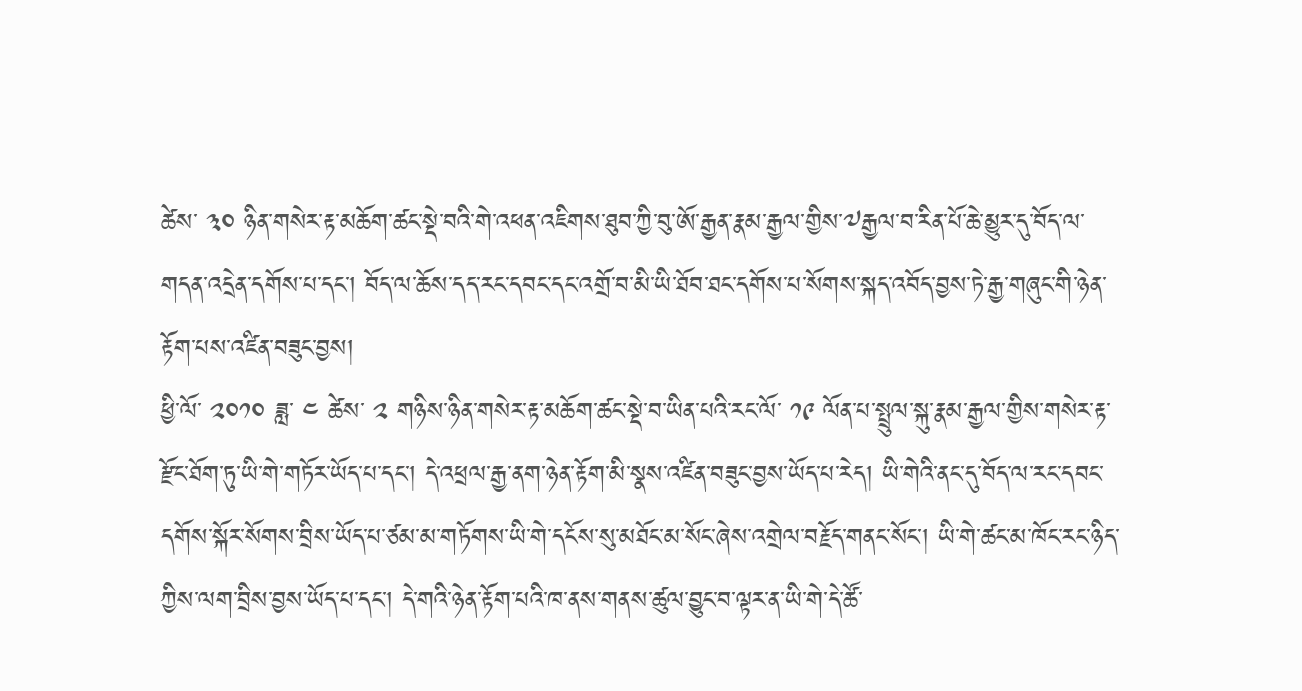ཚེས་ ༣༠ ཉིན་གསེར་རྟ་མཆོག་ཚང་སྡེ་བའི་གེ་འཕན་འཇིགས་ཐུབ་ཀྱི་བུ་ཨོ་རྒྱན་རྣམ་རྒྱལ་གྱིས་༧རྒྱལ་བ་རིན་པོ་ཆེ་མྱུར་དུ་བོད་ལ་གདན་འདྲེན་དགོས་པ་དང་། བོད་ལ་ཆོས་དད་རང་དབང་དང་འགྲོ་བ་མི་ཡི་ཐོབ་ཐང་དགོས་པ་སོགས་སྐད་འབོད་བྱས་ཏེ་རྒྱ་གཞུང་གི་ཉེན་རྟོག་པས་འཛིན་བཟུང་བྱས།
ཕྱི་ལོ་ ༢༠༡༠ ཟླ་ ༤ ཚེས་ ༢ གཉིས་ཉིན་གསེར་རྟ་མཆོག་ཚང་སྡེ་བ་ཡིན་པའི་རང་ལོ་ ༡༩ ལོན་པ་སྤྲུལ་སྐུ་རྣམ་རྒྱལ་གྱིས་གསེར་རྟ་རྫོང་ཐོག་ཏུ་ཡི་གེ་གཏོར་ཡོད་པ་དང་། དེ་འཕྲལ་རྒྱ་ནག་ཉེན་རྟོག་མི་སྣས་འཛིན་བཟུང་བྱས་ཡོད་པ་རེད། ཡི་གེའི་ནང་དུ་བོད་ལ་རང་དབང་དགོས་སྐོར་སོགས་བྲིས་ཡོད་པ་ཙམ་མ་གཏོགས་ཡི་གེ་དངོས་སུ་མཐོང་མ་སོང་ཞེས་འགྲེལ་བརྗོད་གནང་སོང་། ཡི་གེ་ཚང་མ་ཁོང་རང་ཉིད་ཀྱིས་ལག་བྲིས་བྱས་ཡོད་པ་དང་། དེ་གའི་ཉེན་རྟོག་པའི་ཁ་ནས་གནས་ཚུལ་བྱུང་བ་ལྟར་ན་ཡི་གེ་དེ་ཚོ་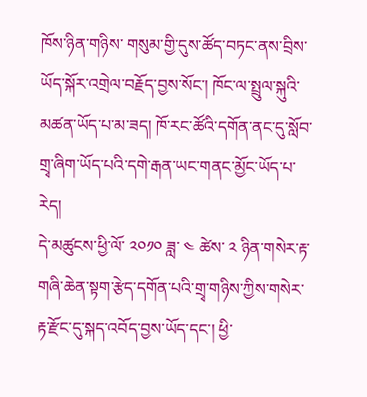ཁོས་ཉིན་གཉིས་ གསུམ་གྱི་དུས་ཚོད་བཏང་ནས་བྲིས་ཡོད་སྐོར་འགྲེལ་བརྗོད་བྱས་སོང་། ཁོང་ལ་སྤྲུལ་སྐུའི་མཚན་ཡོད་པ་མ་ཟད། ཁོ་རང་ཚོའི་དགོན་ནང་དུ་སློབ་གྲྭ་ཞིག་ཡོད་པའི་དགེ་རྒན་ཡང་གནང་མྱོང་ཡོད་པ་རེད།
དེ་མཚུངས་ཕྱི་ལོ་ ༢༠༡༠ ཟླ་ ༤ ཚེས་ ༢ ཉིན་གསེར་རྟ་གཞི་ཆེན་སྟག་རྩེད་དགོན་པའི་གྲྭ་གཉིས་ཀྱིས་གསེར་རྟ་རྫོང་དུ་སྐད་འབོད་བྱས་ཡོད་དང་། ཕྱི་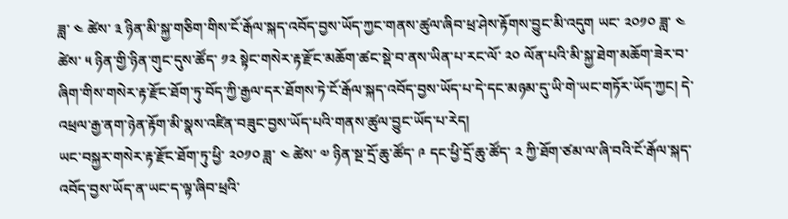ཟླ་ ༤ ཚེས་ ༣ ཉིན་མི་སྐྱ་གཅིག་གིས་ངོ་རྒོལ་སྐད་འབོད་བྱས་ཡོད་ཀྱང་གནས་ཚུལ་ཞིབ་ཕྲ་ཤེས་རྟོགས་བྱུང་མི་འདུག ཡང་ ༢༠༡༠ ཟླ་ ༤ ཚེས་ ༥ ཉིན་གྱི་ཉིན་གུང་དུས་ཚོད་ ༡༢ སྟེང་གསེར་རྟ་རྫོང་མཆོག་ཚང་སྡེ་བ་ནས་ཡིན་པ་རང་ལོ་ ༢༠ ལོན་པའི་མི་སྐྱ་ཐེག་མཆོག་ཟེར་བ་ཞིག་གིས་གསེར་རྟ་རྫོང་ཐོག་ཏུ་བོད་ཀྱི་རྒྱལ་དར་ཐོགས་ཏེ་ངོ་རྒོལ་སྐད་འབོད་བྱས་ཡོད་པ་དེ་དང་མཉམ་དུ་ཡི་གེ་ཡང་གཏོར་ཡོད་ཀྱང། དེ་འཕྲལ་རྒྱ་ནག་ཉེན་རྟོག་མི་སྣས་འཛིན་བཟུང་བྱས་ཡོད་པའི་གནས་ཚུལ་བྱུང་ཡོད་པ་རེད།
ཡང་བསྐྱར་གསེར་རྟ་རྫོང་ཐོག་ཏུ་ཕྱི་ ༢༠༡༠ ཟླ་ ༤ ཚེས་ ༧ ཉིན་སྔ་དྲོ་ཆུ་ཚོད་ ༩ དང་ཕྱི་དྲོ་ཆུ་ཚོད་ ༢ ཀྱི་ཐོག་ཙམ་ལ་ཞི་བའི་ངོ་རྒོལ་སྐད་འབོད་བྱས་ཡོད་ན་ཡང་ད་ལྟ་ཞིབ་ཕྲའི་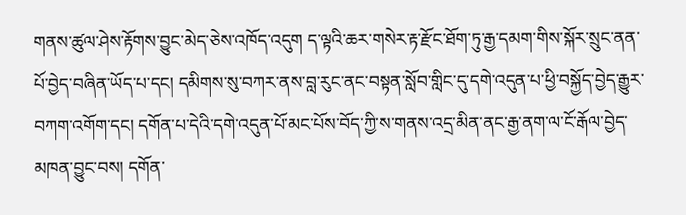གནས་ཚུལ་ཤེས་རྟོགས་བྱུང་མེད་ཅེས་འཁོད་འདུག ད་ལྟའི་ཆར་གསེར་རྟ་རྫོང་ཐོག་ཏུ་རྒྱ་དམག་གིས་སྐོར་སྲུང་ནན་པོ་བྱེད་བཞིན་ཡོད་པ་དང། དམིགས་སུ་བཀར་ནས་བླ་རུང་ནང་བསྟན་སློབ་གླིང་དུ་དགེ་འདུན་པ་ཕྱི་བསྐྱོད་བྱེད་རྒྱུར་བཀག་འགོག་དང། དགོན་པ་དེའི་དགེ་འདུན་པོ་མང་པོས་བོད་ཀྱི་ས་གནས་འདྲ་མིན་ནང་རྒྱ་ནག་ལ་ངོ་རྒོལ་བྱེད་མཁན་བྱུང་བས། དགོན་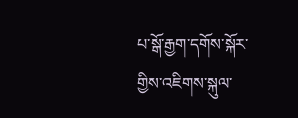པ་སྒོ་རྒྱག་དགོས་སྐོར་གྱིས་འཇིགས་སྐུལ་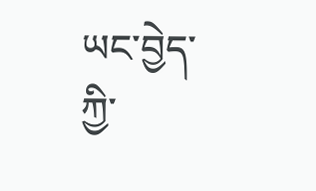ཡང་བྱེད་ཀྱི་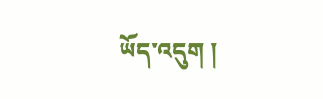ཡོད་འདུག །